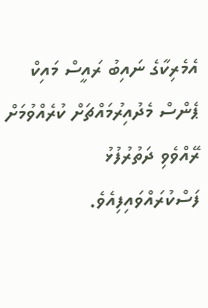އެމެރިކާގެ ނައިބު ރައީސް މައިކް ޕެންސް މެދުއިރުމައްޗަށް ކުރެއްވުމަށް ރޭއްވެވި ދަތުރުފުޅު ފަސްކުރައްވައިފިއެވެ.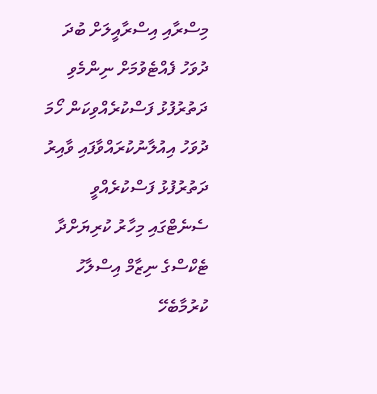މިސްރާއި އިސްރާއީލަށް ބުދަ ދުވަހު ފެއްޓެވުމަށް ނިންމެވި ދަތުރުފުޅު ފަސްކުރެއްވިކަން ހޯމަ ދުވަހު އިއުލާނުކުރައްވާފައި ވާއިރު ދަތުރުފުޅު ފަސްކުރެއްވީ ސެނެޓްގައި މިހާރު ކުރިޔަށްދާ ޓެކްސްގެ ނިޒާމް އިސްލާހު ކުރުމާބެހޭ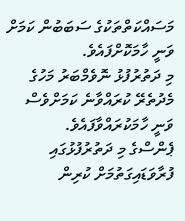މަސައްކަތްތަކުގެ ސަބަބުން ކަމަށް ވަނީ ހާމަކޮށްފައެވެ.
މި ދަތުރުފުޅު ނޮވެމްބަރު މަހުގެ މެދުތެރޭ ކުރައްވާނެ ކަމަށްވެސް ވަނީ ހާމަކުރައްވާފައެވެ.
ޕެންސްގެ މި ދަތުރުފުޅުގައި ފުރާވަޑައިގަތުމަށް ކުރިން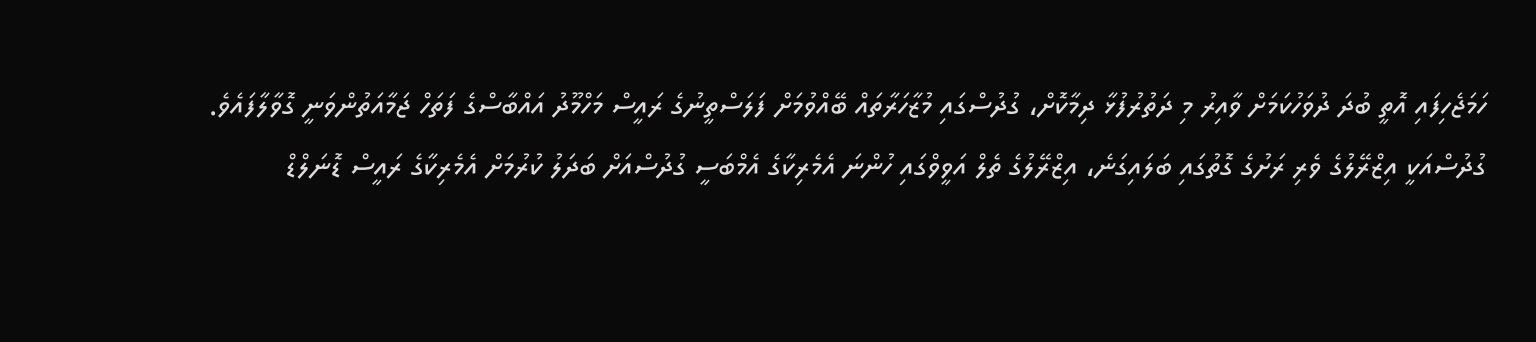ހަމަޖެހިފައި އޮތީ ބުދަ ދުވަހުކަމަށް ވާއިރު މި ދަތުރުފުޅާ ދިމާކޮށް، ގުދުސްގައި މުޒާހަރާތައް ބޭއްވުމަށް ފަލަސްތީނުގެ ރައީސް މަހްމޫދު އައްބާސްގެ ފަތަހް ޖަމާއަތުންވަނީ ގޮވާލާފައެވެ.
ގުދުސްއަކީ އިޒްރޭލުގެ ވެރި ރަށުގެ ގޮތުގައި ބަލައިގަނެ، އިޒްރޭލުގެ ތެލް އަވީވްގައި ހުންނަ އެމެރިކާގެ އެމްބަސީ ގުދުސްއަށް ބަދަލު ކުރުމަށް އެމެރިކާގެ ރައީސް ޑޮނަލްޑް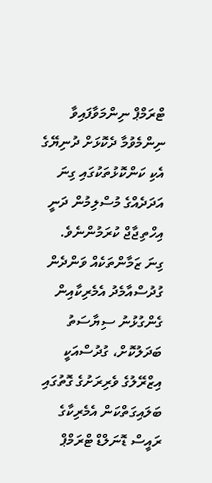ޓްރަމްޕް ނިންމަވާފައިވާ ނިންމެވުމާ ދެކޮޅަށް ދުނިޔޭގެ އެކި ކަންކޮޅުތަކުގައި ގިނަ އަދަދެއްގެ މުސްލިމުން ދަނީ އިހްތިޖާޖް ކުރަމުންނެވެ.
ގިނަ ޒަމާންތަކެއް ވަންދެން ގުދުސްއާމެދު އެމެރިކާއިން ގެންގުޅުނު ސިޔާސަތު ބަދަލުކޮށް، ގުދުސްއަކީ އިޒްރޭލުގެ ވެރިރަށުގެ ގޮތުގައި ބަލައިގަތްކަން އެމެރިކާގެ ރައީސް ޑޮނަލްޑް ޓްރަމްޕް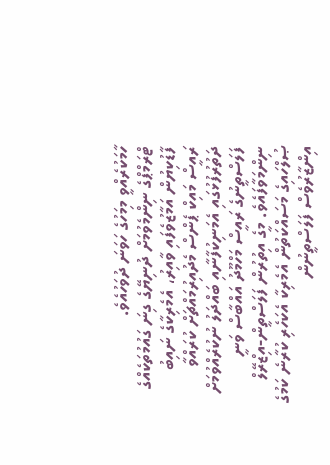ހާމަކުރެއްވީ މިމަހުގެ ހަވަނަ ދުވަހުއެވެ.
ޓްރަމްޕްގެ ނިންމެވުމަށް ދުނިޔޭގެ ގިނަ ގައުމުތަކެއްގެ ފާޑުކިޔުން އަމާޒުވެފައި ވާއިރު، އެމެރިކާގެ ނައިބު ރައީސް މައިކް ޕެންސް މެދުއިރުމައްޗަށް ކުރައްވާ ދަތުރުފުޅުގައި އެމަނިކުފާނާއި ބައްދަލު ނުކުރެއްވުމަށް ފަލަސްތީނުގެ ރައީސް މަހްމޫދު އައްބާސް ވަނީ ނިންމަވާފައެވެ. މީގެ އިތުރުން ފަލަސްތީން-އިޒްރޭލް ޞުލްހައިގެ މަސައްކަތުން އެމެރިކާ އެކަހެރި ކުރާނެ ކަމުގެ އިންޒާރުވެސް ފަލަސްތީނުން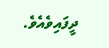ދީފައިވެއެވެ.